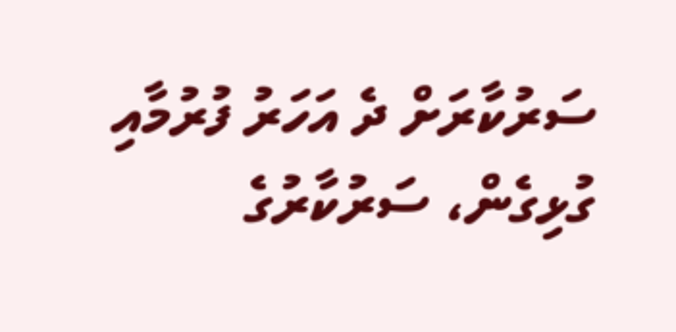ސަރުކާރަށް ދެ އަހަރު ފުރުމާއި ގުޅިގެން، ސަރުކާރުގެ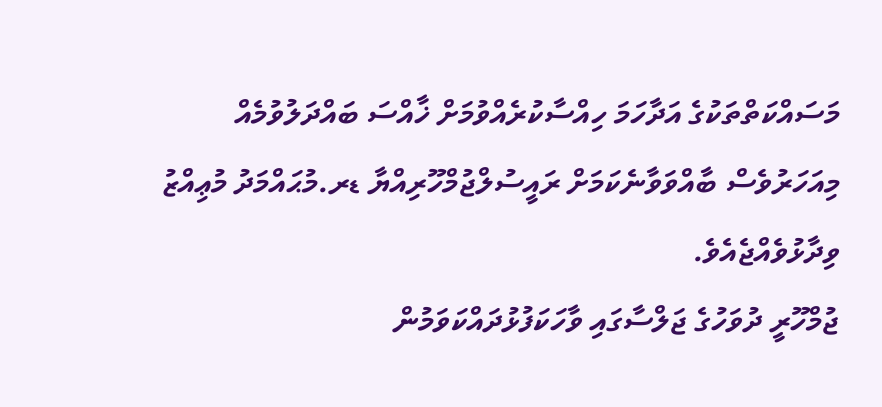މަސައްކަތްތަކުގެ އަދާހަމަ ހިއްސާކުރެއްވުމަށް ޚާއްސަ ބައްދަލުވުމެއް މިއަހަރުވެސް ބާއްވަވާނެކަމަށް ރައީސުލްޖުމްހޫރިއްޔާ ޑރ.މުޙައްމަދު މުޢިއްޒު ވިދާޅުވެއްޖެއެވެ.
ޖުމްހޫރީ ދުވަހުގެ ޖަލްސާގައި ވާހަކަފުޅުދައްކަވަމުން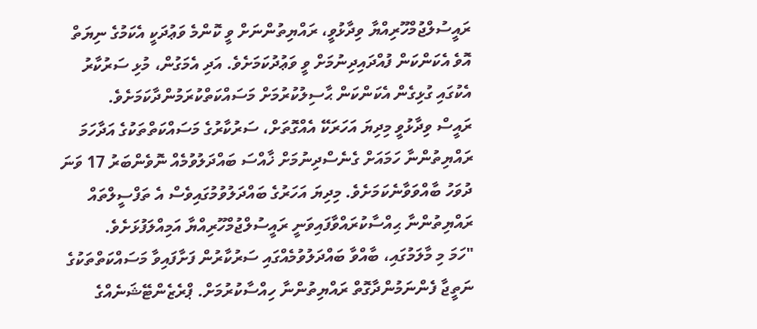ރައީސުލްޖުމްހޫރިއްޔާ ވިދާޅުވީ، ރައްޔިތުންނަށް ވީ ކޮންމެ ވަޢުދަކީ އެކަމުގެ ނިޔަތް އޮވެ އެކަންކަން ފުއްދައިދިނުމަށް ވީ ވަޢުދުކަމަށެވެ. އަދި އެމަގުން، މުޅި ސަރުކާރު އެކުގައި ގުޅިގެން އެކަންކަން ޙާސިލުކުރުމަށް މަސައްކަތްކުރަމުންދާކަމަށެވެ.
ރައީސް ވިދާޅުވީ މިދިޔަ އަހަރަކޭ އެއްގޮތަށް، ސަރުކާރުގެ މަސައްކަތްތަކުގެ އަދާހަމަ ރައްޔިތުންނާ ހަމައަށް ގެނެސްދިނުމަށް ޚާއްސަ ބައްދަލުވުމެއް ނޮވެންބަރު 17 ވަނަ ދުވަހު ބާއްވަވާނެކަމަށެވެ. މިދިޔަ އަހަރުގެ ބައްދަލުވުމުގައިވެސް އެ ތަފްސީލްތައް ރައްޔިތުންނާ ޙިއްސާކުރައްވާފައިވަނީ ރައީސުލްޖުމްހޫރިއްޔާ އަމިއްލަފުޅަށެވެ.
"ހަމަ މި މާލަމުގައި، ބާއްވާ ބައްދަލުވުމެއްގައި ސަރުކާރުން ފަށާފައިވާ މަސައްކަތްތަކުގެ ނަތީޖާ ފެންނަމުންދާގޮތް ރައްޔިތުންނާ ހިއްސާކުރުމަށް. ޕްރެޒެންޓޭޝަނެއްގެ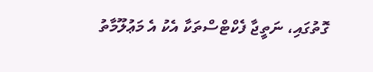ގޮތުގައި، ނަތީޖާ ފެކްޓްސްތަކާ އެކު އެ މަޢުލޫމާތު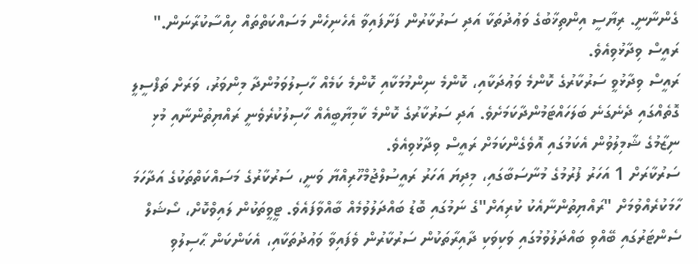ގެންނާނީ. ރިޔާސީ އިންތިޚާބުގެ ވަޢުދުތަކާ އަދި ސަރުކާރުން ފަށާފައިވާ އެހެނިހެން މަސައްކަތްތައް ހިއްސާކުރާނަން." ރައީސް ވިދާޅުވިއެވެ.
ރައީސް ވިދާޅުވީ ސަރުކާރުގެ ކޮންމެ ވަޢުދަކާއި، ކޮންމެ ނިންމުމަކާއި ކޮންމެ ކަމެއް ހާސިލުވަމުންދާ މިންވަރު، ވަރަށް ތަފްސީލީ ގޮތެއްގައި ދެނެގަނެ ބަލަހައްޓަމުންދާކަމަށެވެ. އަދި ސަރުކާރުގެ ކޮންމެ ކާމިޔާބީއެއް ހާސިލުކުރެވެނީ ރައްޔިތުންނާއި މުޅި ނިޒާމުގެ ޝާމިލުވުން އެކަމުގައި އޮވެގެންކަމަށް ރައީސް ވިދާޅުވިއެވެ.
ސަރުކާރަށް 1 އަހަރު ފުރުމުގެ މުނާސަބާގައި، މިދިޔަ އަހަރު ރައީސުލްޖުމްހޫރިއްޔާ ވަނީ، ސަރުކާރުގެ މަސައްކަތްތަކުގެ އަދާހަމަ ހާމަކުރެއްވުމަށް "ރައްޔިތުންނާއެކު ކުރިއަށް"ގެ ނަމުގައި ބޮޑު ބައްދަލުވުމެއް ބާއްވާފައެވެ. ޓީވީތަކުން ލައިވްކޮށް، ސޯޝަލް ސެންޓަރުގައި ބޭއްވި ބައްދަލުވުމުގައި ވަކިވަކި ދާއިރާތަކުން ސަރުކާރުން ވެފައިވާ ވަޢުދުތަކާއި، އެކަންކަން ޙާސިލުވި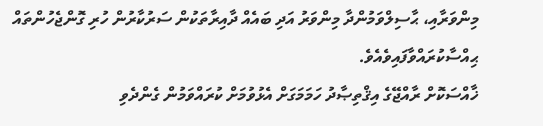މިންވަރާއި، ޙާސިލްވަމުންދާ މިންވަރު އަދި ބައެއް ދާއިރާތަކުން ސަރުކާރުން ހުރި ގޮންޖެހުންތައް ޙިއްސާކުރައްވާފައިވެއެވެ.
ޚާއްސަކޮށް ރާއްޖޭގެ އިޤްތިޞާދު ހަމަމަގަށް އެޅުވުމަށް ކުރައްވަމުން ގެންދެވި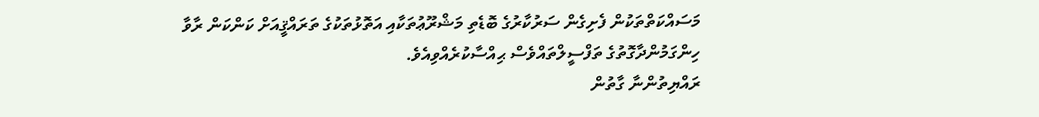މަސައްކަތްތަކުން ފެށިގެން ސަރުކާރުގެ ބޮޑެތި މަޝްރޫޢުތަކާއި އަތޮޅުތަކުގެ ތަރައްޤީއަށް ކަންކަން ރާވާ ހިންގަމުންދާގޮތުގެ ތަފްސީލްތައްވެސް ޙިއްސާކުރެއްވިއެވެ.
ރައްޔިތުންނާ ގާތުން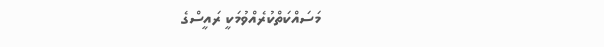މަސައްކަތްކުރެއްވުމަކީ ރައީސްގެ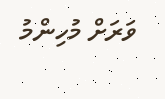ވަރަށް މުހިންމު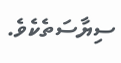ސިޔާސަތެކެވެ.